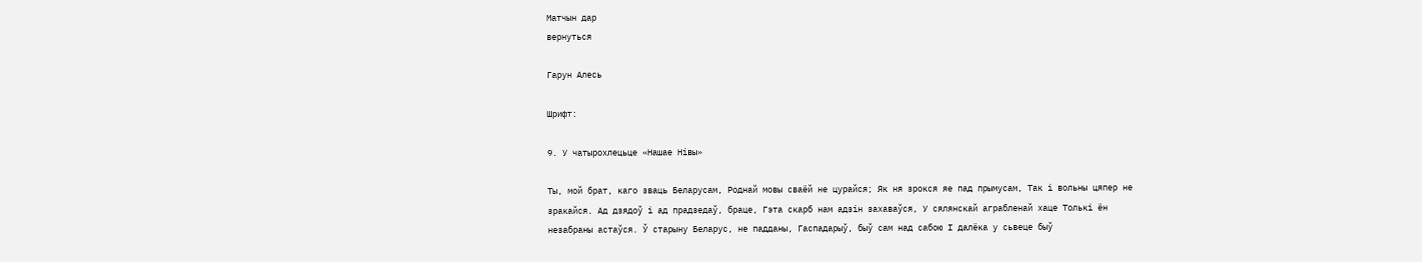Матчын дар
вернуться

Гарун Алесь

Шрифт:

9. У чатырохлецьце «Нашае Нівы»

Ты, мой брат, каго зваць Беларусам, Роднай мовы сваёй не цурайся; Як ня зрокся яе пад прымусам, Так і вольны цяпер не зракайся. Ад дзядоў і ад прадзедаў, браце, Гэта скарб нам адзін захаваўся, У сялянскай аграбленай хаце Толькі ён незабраны астаўся. Ў старыну Беларус, не падданы, Гаспадарыў, быў сам над сабою I далёка у сьвеце быў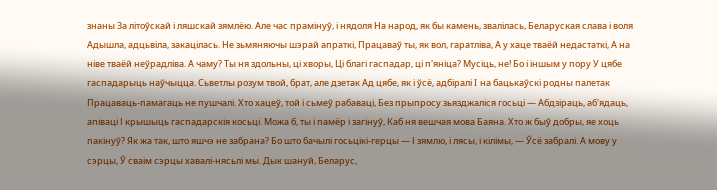знаны За літоўскай і ляшскай зямлёю. Але час прамінуў, і нядоля На народ, як бы камень, звалілась, Беларуская слава і воля Адышла, адцьвіла, закацілась. Не зьмяняючы шэрай апраткі, Працаваў ты, як вол, гаратліва, А у хаце тваёй недастаткі, А на ніве тваёй неўрадліва. А чаму? Ты ня здольны, ці хворы, Ці благі гаспадар, ці п'яніца? Мусіць, не! Бо і іншым у пору У цябе гаспадарыць наўчыцца. Сьветлы розум твой, брат, але дзетак Ад цябе, як і ўсё, адбіралі I на бацькаўскі родны палетак Працаваць-памагаць не пушчалі. Хто хацеў, той і сьмеў рабаваці, Без прыпросу зьязджаліся госьці — Абдзіраць, аб'ядаць, апіваці І крышыць гаспадарскія косьці. Можа б, ты і памёр і загінуў, Каб ня вешчая мова Баяна. Хто ж быў добры, яе хоць пакінуў? Як жа так, што яшчэ не забрана? Бо што бачылі госьцікі-герцы — І зямлю, і лясы, і кілімы, — Ўсё забралі. А мову у сэрцы, Ў сваім сэрцы хавалі-нясьлі мы. Дык шануй, Беларус,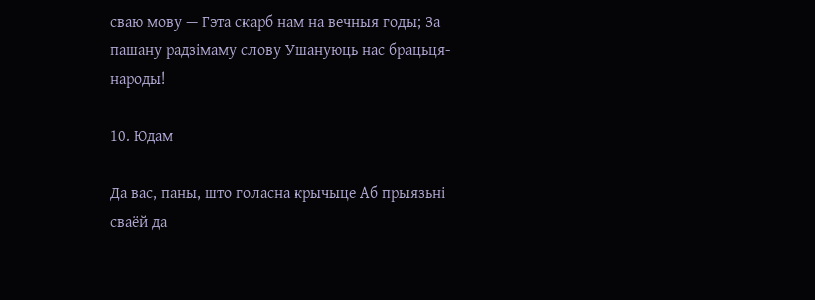сваю мову — Гэта скарб нам на вечныя годы; За пашану радзімаму слову Ушануюць нас брацьця-народы!

10. Юдам

Да вас, паны, што голасна крычыце Аб прыязьні сваёй да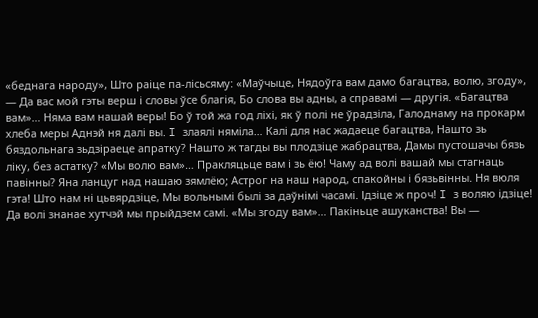«беднага народу», Што раіце па-лісьсяму: «Маўчыце, Нядоўга вам дамо багацтва, волю, згоду», — Да вас мой гэты верш і словы ўсе благія, Бо слова вы адны, а справамі — другія. «Багацтва вам»… Няма вам нашай веры! Бо ў той жа год ліхі, як ў полі не ўрадзіла, Галоднаму на прокарм хлеба меры Аднэй ня далі вы. I злаялі няміла… Калі для нас жадаеце багацтва, Нашто зь бяздольнага зьдзіраеце апратку? Нашто ж тагды вы плодзіце жабрацтва, Дамы пустошачы бязь ліку, без астатку? «Мы волю вам»… Пракляцьце вам і зь ёю! Чаму ад волі вашай мы стагнаць павінны? Яна ланцуг над нашаю зямлёю; Астрог на наш народ, спакойны і бязьвінны. Ня вюля гэта! Што нам ні цьвярдзіце, Мы вольнымі былі за даўнімі часамі. Ідзіце ж проч! I з воляю ідзіце! Да волі знанае хутчэй мы прыйдзем самі. «Мы згоду вам»… Пакіньце ашуканства! Вы —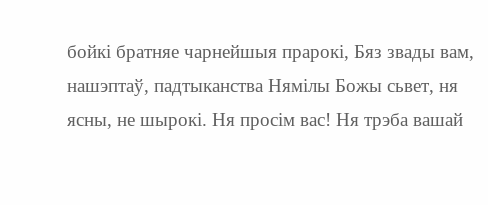бойкі братняе чарнейшыя прарокі, Бяз звады вам, нашэптаў, падтыканства Нямілы Божы сьвет, ня ясны, не шырокі. Ня просім вас! Ня трэба вашай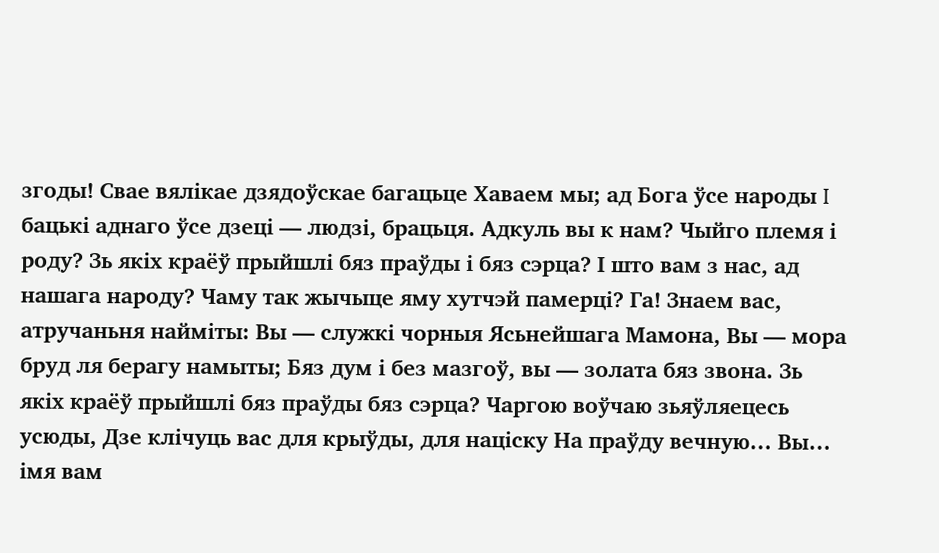згоды! Свае вялікае дзядоўскае багацьце Хаваем мы; ад Бога ўсе народы I бацькі аднаго ўсе дзеці — людзі, брацьця. Адкуль вы к нам? Чыйго племя і роду? Зь якіх краёў прыйшлі бяз праўды і бяз сэрца? І што вам з нас, ад нашага народу? Чаму так жычыце яму хутчэй памерці? Га! Знаем вас, атручаньня найміты: Вы — служкі чорныя Ясьнейшага Мамона, Вы — мора бруд ля берагу намыты; Бяз дум і без мазгоў, вы — золата бяз звона. Зь якіх краёў прыйшлі бяз праўды бяз сэрца? Чаргою воўчаю зьяўляецесь усюды, Дзе клічуць вас для крыўды, для націску На праўду вечную… Вы… імя вам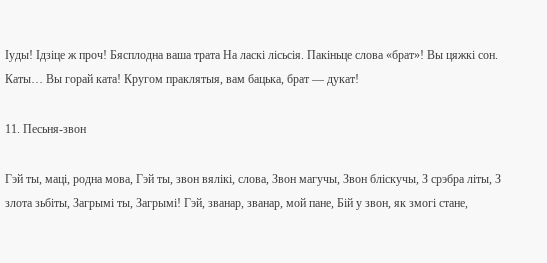Іуды! Ідзіце ж проч! Бясплодна ваша трата На ласкі лісьсія. Пакіньце слова «брат»! Вы цяжкі сон. Каты… Вы горай ката! Кругом праклятыя, вам бацька, брат — дукат!

11. Песьня-звон

Гэй ты, маці, родна мова, Гэй ты, звон вялікі, слова, Звон магучы, Звон бліскучы, З срэбра літы, З злота зьбіты, Загрымі ты, Загрымі! Гэй, званар, званар, мой пане, Бій у звон, як змогі стане,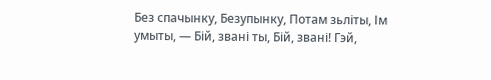Без спачынку, Безупынку, Потам зьліты, Ім умыты, — Бій, звані ты, Бій, звані! Гэй,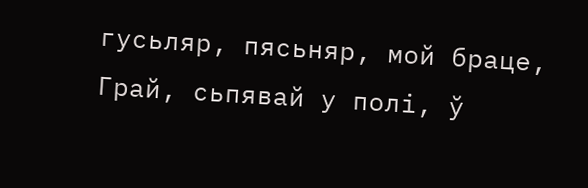гусьляр, пясьняр, мой браце, Грай, сьпявай у полі, ў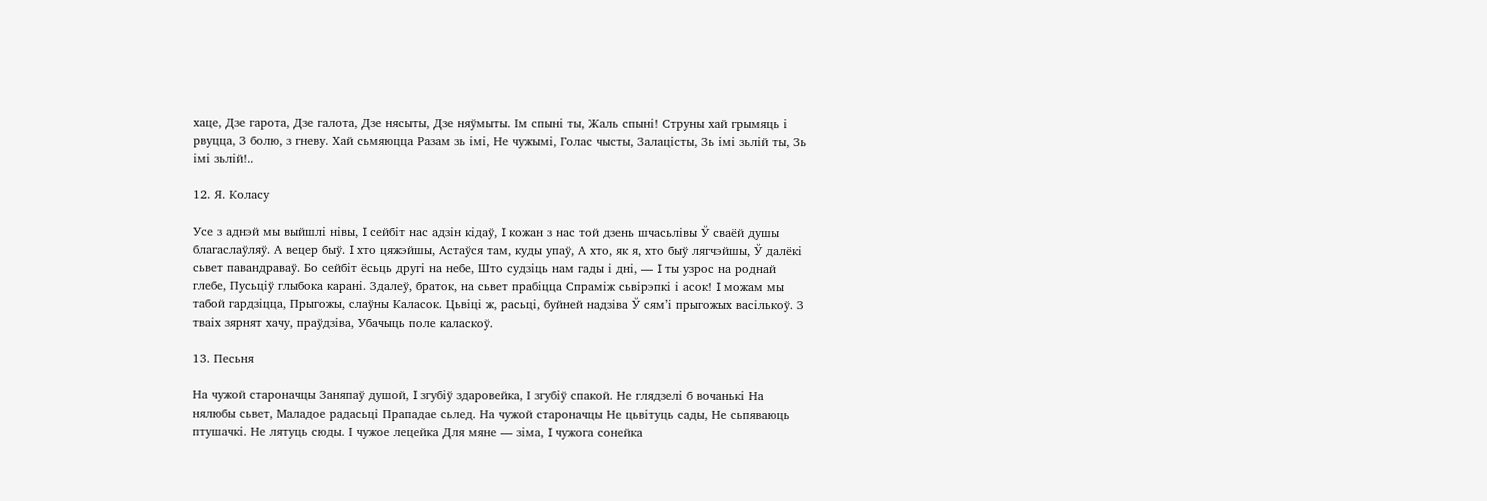хаце, Дзе гарота, Дзе галота, Дзе нясыты, Дзе няўмыты. Ім спыні ты, Жаль спыні! Струны хай грымяць і рвуцца, З болю, з гневу. Хай сьмяюцца Разам зь імі, Не чужымі, Голас чысты, Залацісты, Зь імі зьлій ты, Зь імі зьлій!..

12. Я. Коласу

Усе з аднэй мы выйшлі нівы, I сейбіт нас адзін кідаў, I кожан з нас той дзень шчасьлівы Ў сваёй душы благаслаўляў. А вецер быў. I хто цяжэйшы, Астаўся там, куды упаў, А хто, як я, хто быў лягчэйшы, Ў далёкі сьвет павандраваў. Бо сейбіт ёсьць другі на небе, Што судзіць нам гады і дні, — I ты узрос на роднай глебе, Пусьціў глыбока карані. Здалеў, браток, на сьвет прабіцца Спраміж сьвірэпкі і асок! I можам мы табой гардзіцца, Прыгожы, слаўны Каласок. Цьвіці ж, расьці, буйней надзіва Ў сям’і прыгожых васількоў. З тваіх зярнят хачу, праўдзіва, Убачыць поле каласкоў.

13. Песьня

На чужой староначцы Заняпаў душой, I згубіў здаровейка, І згубіў спакой. Не глядзелі б вочанькі На нялюбы сьвет, Маладое радасьці Прападае сьлед. На чужой староначцы Не цьвітуць сады, Не сьпяваюць птушачкі. Не лятуць сюды. І чужое лецейка Для мяне — зіма, I чужога сонейка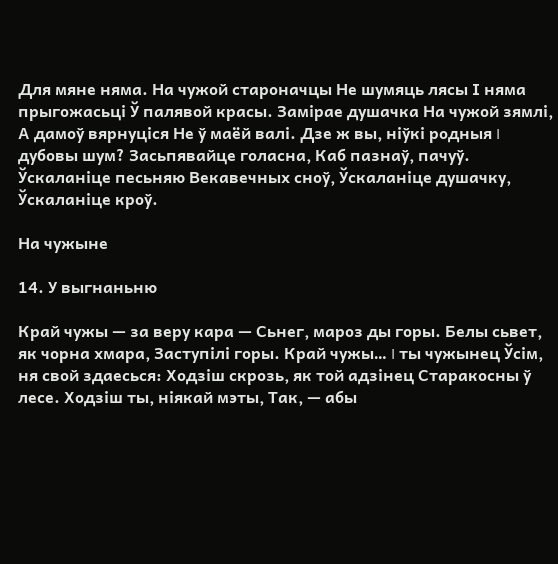Для мяне няма. На чужой староначцы Не шумяць лясы І няма прыгожасьці Ў палявой красы. Замірае душачка На чужой зямлі, А дамоў вярнуціся Не ў маёй валі. Дзе ж вы, ніўкі родныя I дубовы шум? Засьпявайце голасна, Каб пазнаў, пачуў. Ўскаланіце песьняю Векавечных сноў, Ўскаланіце душачку, Ўскаланіце кроў.

На чужыне

14. У выгнаньню

Край чужы — за веру кара — Сьнег, мароз ды горы. Белы сьвет, як чорна хмара, Заступілі горы. Край чужы… I ты чужынец Ўсім, ня свой здаесься: Ходзіш скрозь, як той адзінец Старакосны ў лесе. Ходзіш ты, ніякай мэты, Так, — абы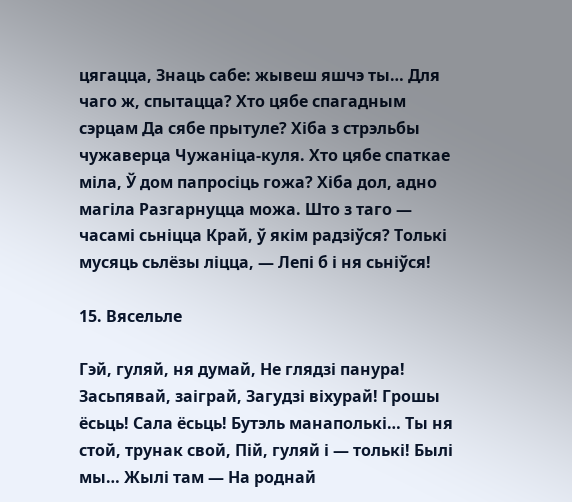цягацца, Знаць сабе: жывеш яшчэ ты… Для чаго ж, спытацца? Хто цябе спагадным сэрцам Да сябе прытуле? Хіба з стрэльбы чужаверца Чужаніца-куля. Хто цябе спаткае міла, Ў дом папросіць гожа? Хіба дол, адно магіла Разгарнуцца можа. Што з таго — часамі сьніцца Край, ў якім радзіўся? Толькі мусяць сьлёзы ліцца, — Лепі б і ня сьніўся!

15. Вясельле

Гэй, гуляй, ня думай, Не глядзі панура! Засьпявай, заіграй, Загудзі віхурай! Грошы ёсьць! Сала ёсьць! Бутэль манаполькі… Ты ня стой, трунак свой, Пій, гуляй і — толькі! Былі мы… Жылі там — На роднай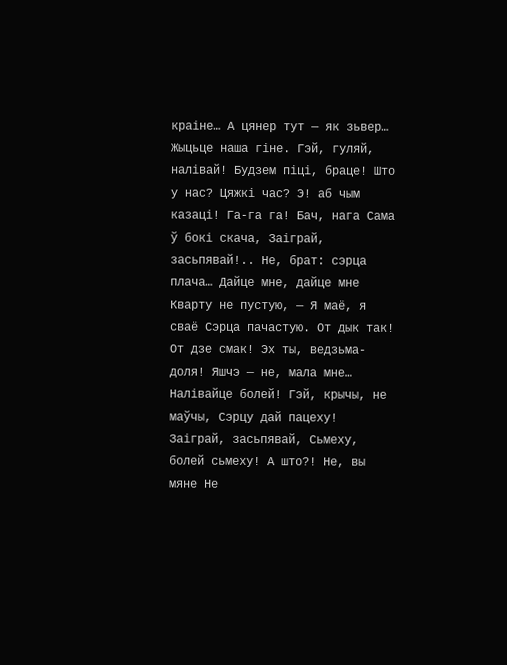краіне… А цянер тут — як зьвер… Жыцьце наша гіне. Гэй, гуляй, налівай! Будзем піці, браце! Што у нас? Цяжкі час? Э! аб чым казаці! Га-га га! Бач, нага Сама ў бокі скача, Заіграй, засьпявай!.. Не, брат: сэрца плача… Дайце мне, дайце мне Кварту не пустую, — Я маё, я сваё Сэрца пачастую. От дык так! От дзе смак! Эх ты, ведзьма-доля! Яшчэ — не, мала мне… Налівайце болей! Гэй, крычы, не маўчы, Сэрцу дай пацеху! Заіграй, засьпявай, Сьмеху, болей сьмеху! А што?! Не, вы мяне Не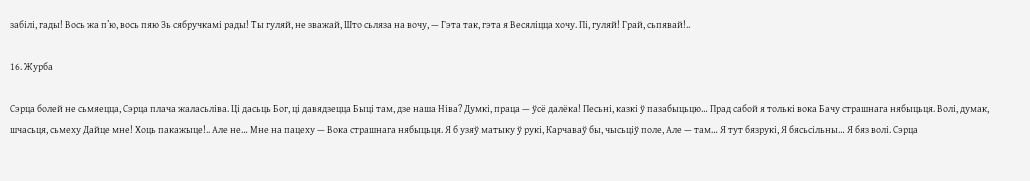забілі, гады! Вось жа п’ю, вось пяю Зь сябручкамі рады! Ты гуляй, не зважай, Што сьляза на вочу, — Гэта так, гэта я Весяліцца хочу. Пі, гуляй! Грай, сьпявай!..

16. Журба

Сэрца болей не сьмяецца, Сэрца плача жаласьліва. Ці дасьць Бог, ці давядзецца Быці там, дзе наша Ніва? Думкі, праца — ўсё далёка! Песьні, казкі ў пазабыцьцю… Прад сабой я толькі вока Бачу страшнага нябыцьця. Волі, думак, шчасьця, сьмеху Дайце мне! Хоць пакажыце!.. Але не… Мне на пацеху — Вока страшнага нябыцьця. Я б узяў матыку ў рукі, Карчаваў бы, чысьціў поле, Але — там… Я тут бязрукі, Я бясьсільны… Я бяз волі. Сэрца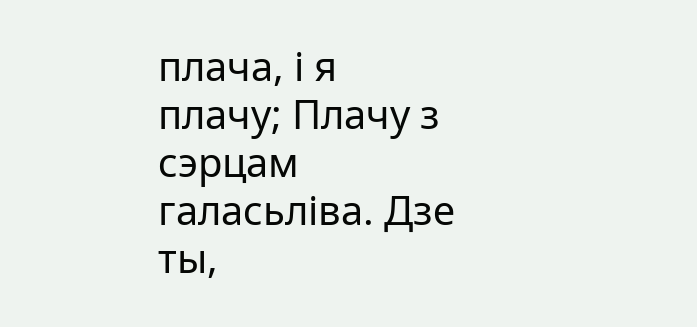плача, і я плачу; Плачу з сэрцам галасьліва. Дзе ты,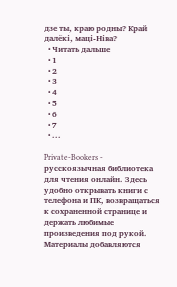дзе ты, краю родны? Край далёкі, маці-Ніва?
  • Читать дальше
  • 1
  • 2
  • 3
  • 4
  • 5
  • 6
  • 7
  • ...

Private-Bookers - русскоязычная библиотека для чтения онлайн. Здесь удобно открывать книги с телефона и ПК, возвращаться к сохраненной странице и держать любимые произведения под рукой. Материалы добавляются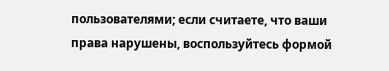пользователями; если считаете, что ваши права нарушены, воспользуйтесь формой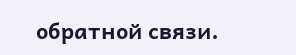обратной связи.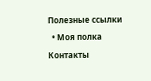Полезные ссылки

  • Моя полка

Контакты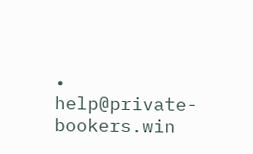• help@private-bookers.win